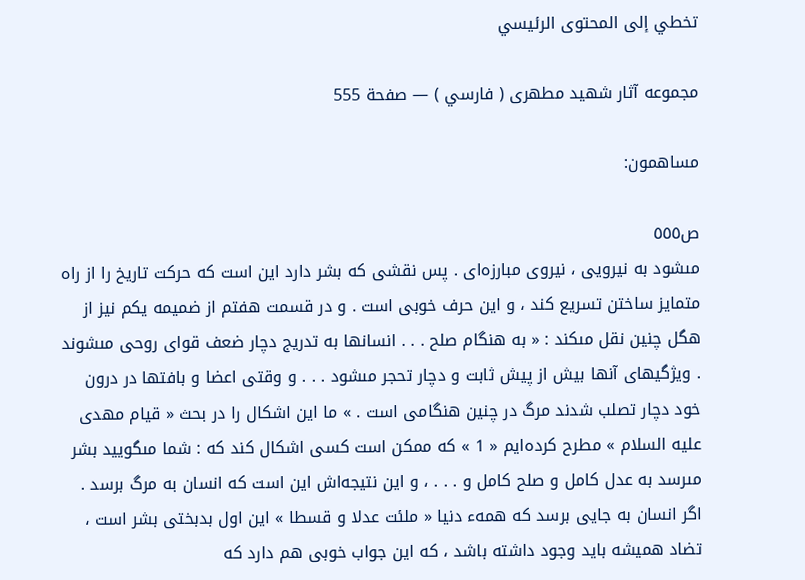تخطي إلى المحتوى الرئيسي

مجموعه آثار شهيد مطهرى ( فارسي ) — صفحة 555

مساهمون:

ص٥٥٥
مىشود به نيرويى ، نيروى مبارزه‌اى . پس نقشى كه بشر دارد اين است كه حركت تاريخ را از راه متمايز ساختن تسريع كند ، و اين حرف خوبى است . و در قسمت هفتم از ضميمه يكم نيز از هگل چنين نقل مىكند : « به هنگام صلح . . . انسانها به تدريج دچار ضعف قواى روحى مىشوند . ويژگيهاى آنها بيش از پيش ثابت و دچار تحجر مىشود . . . و وقتى اعضا و بافتها در درون خود دچار تصلب شدند مرگ در چنين هنگامى است . » ما اين اشكال را در بحث « قيام مهدى عليه السلام » مطرح كرده‌ايم « 1 » كه ممكن است كسى اشكال كند كه : شما مىگوييد بشر مىرسد به عدل كامل و صلح كامل و . . . ، و اين نتيجه‌اش اين است كه انسان به مرگ برسد . اگر انسان به جايى برسد كه همهء دنيا « ملئت عدلا و قسطا » اين اول بدبختى بشر است ، تضاد هميشه بايد وجود داشته باشد ، كه اين جواب خوبى هم دارد كه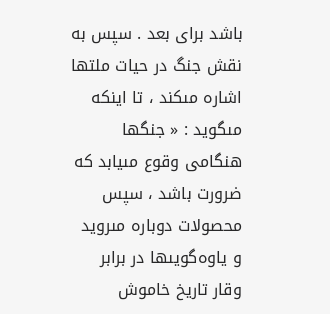باشد براى بعد . سپس به نقش جنگ در حيات ملتها اشاره مىكند ، تا اينكه مىگويد : « جنگها هنگامى وقوع مىيابد كه ضرورت باشد ، سپس محصولات دوباره مىرويد و ياوه‌گويىها در برابر وقار تاريخ خاموش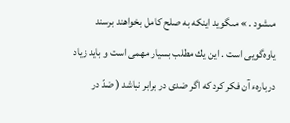مىشود . » مىگويد اينكه به صلح كامل بخواهند برسند ياوه‌گويى است . اين يك مطلب بسيار مهمى است و بايد زياد دربارهء آن فكر كرد كه اگر ضدى در برابر نباشد ( ضدّ در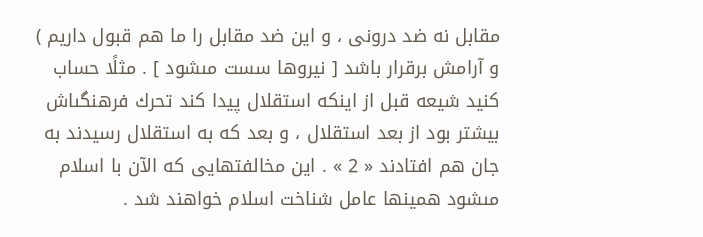مقابل نه ضد درونى ، و اين ضد مقابل را ما هم قبول داريم ) و آرامش برقرار باشد [ نيروها سست مىشود ] . مثلًا حساب كنيد شيعه قبل از اينكه استقلال پيدا كند تحرك فرهنگىاش بيشتر بود از بعد استقلال ، و بعد كه به استقلال رسيدند به جان هم افتادند « 2 » . اين مخالفتهايى كه الآن با اسلام مىشود همينها عامل شناخت اسلام خواهند شد .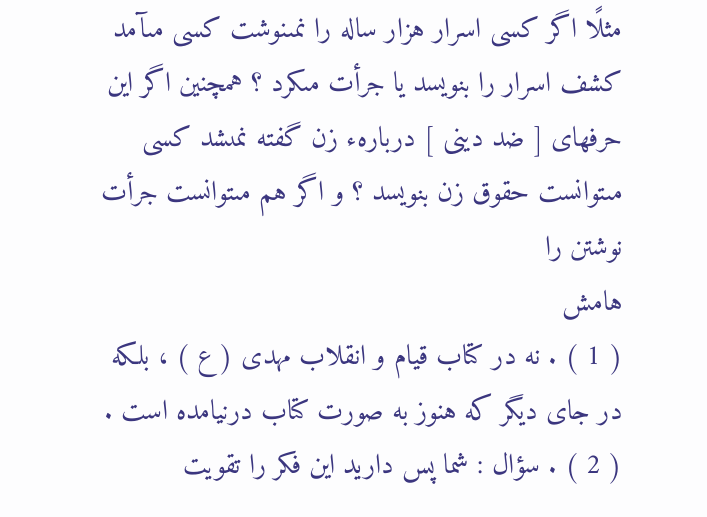مثلًا اگر كسى اسرار هزار ساله را نمىنوشت كسى مىآمد كشف اسرار را بنويسد يا جرأت مىكرد ؟ همچنين اگر اين حرفهاى [ ضد دينى ] دربارهء زن گفته نمىشد كسى مىتوانست حقوق زن بنويسد ؟ و اگر هم مىتوانست جرأت نوشتن را
هامش
( 1 ) . نه در كتاب قيام و انقلاب مهدى ( ع ) ، بلكه در جاى ديگر كه هنوز به صورت كتاب درنيامده است . ( 2 ) . سؤال : شما پس داريد اين فكر را تقويت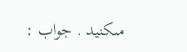مىكنيد . جواب :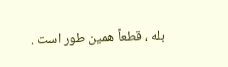بله ، قطعاً همين طور است .